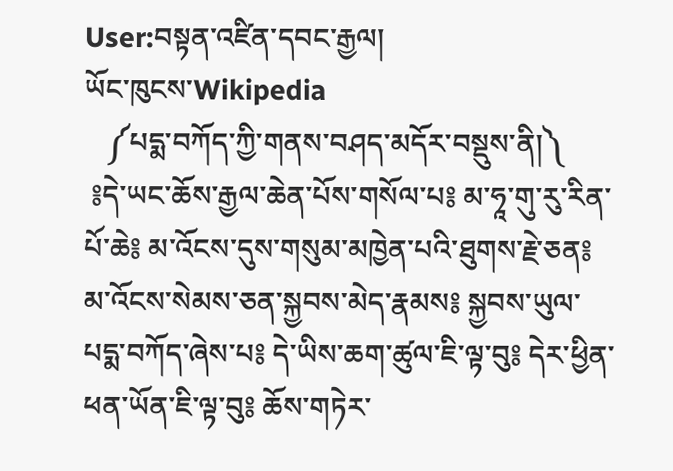User:བསྟན་འཛིན་དབང་རྒྱལ།
ཡོང་ཁུངས་Wikipedia
   ༼པདྨ་བཀོད་ཀྱི་གནས་བཤད་མདོར་བསྡུས་ནི།༽
 ༔དེ་ཡང་ཆོས་རྒྱལ་ཆེན་པོས་གསོལ་པ༔ མ་ཧཱ་གུ་རུ་རིན་པོ་ཆེ༔ མ་འོངས་དུས་གསུམ་མཁྱེན་པའི་ཐུགས་རྗེ་ཅན༔ མ་འོངས་སེམས་ཅན་སྐྱབས་མེད་རྣམས༔ སྐྱབས་ཡུལ་པདྨ་བཀོད་ཞེས་པ༔ དེ་ཡིས་ཆག་ཚུལ་ཇི་ལྟ་བུ༔ དེར་ཕྱིན་ཕན་ཡོན་ཇི་ལྟ་བུ༔ ཆོས་གཏེར་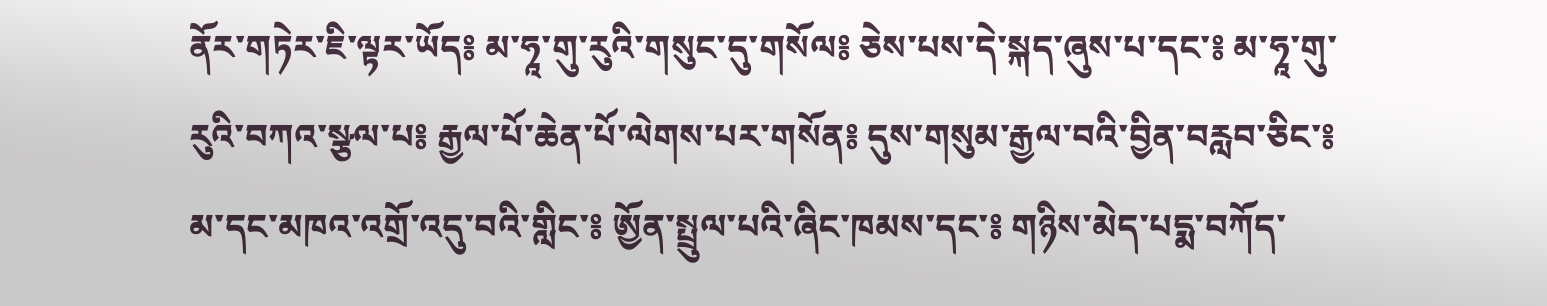ནོར་གཏེར་ཇི་ལྟར་ཡོད༔ མ་ཧཱ་གུ་རུའི་གསུང་དུ་གསོལ༔ ཅེས་པས་དེ་སྐད་ཞུས་པ་དང་༔ མ་ཧཱ་གུ་རུའི་བཀའ་སྩལ་པ༔ རྒྱལ་པོ་ཆེན་པོ་ལེགས་པར་གསོན༔ དུས་གསུམ་རྒྱལ་བའི་བྱིན་བརླབ་ཅིང་༔ མ་དང་མཁའ་འགྲོ་འདུ་བའི་གླིང་༔ ཨྱོན་སྤྲུལ་པའི་ཞིང་ཁམས་དང་༔ གཉིས་མེད་པདྨ་བཀོད་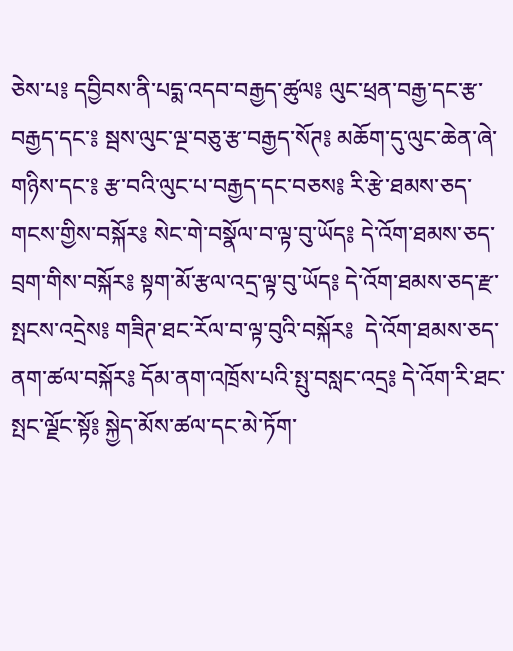ཅེས་པ༔ དབྱིབས་ནི་པདྨ་འདབ་བརྒྱད་ཚུལ༔ ལུང་ཕྲན་བརྒྱ་དང་རྩ་བརྒྱད་དང་༔ སྦས་ལུང་ལྔ་བཅུ་རྩ་བརྒྱད་སོཊ༔ མཆོག་དུ་ལུང་ཆེན་ཞེ་གཉིས་དང་༔ རྩ་བའི་ལུང་པ་བརྒྱད་དང་བཅས༔ རི་རྩེ་ཐམས་ཅད་གངས་གྱིས་བསྐོར༔ སེང་གེ་བསྣོལ་བ་ལྟ་བུ་ཡོད༔ དེ་འོག་ཐམས་ཅད་བྲག་གིས་བསྐོར༔ སྟག་མོ་རྩལ་འདྲ་ལྟ་བུ་ཡོད༔ དེ་འོག་ཐམས་ཅད་རྫ་སྤངས་འདྲེས༔ གཟིཊ་ཐང་རོལ་བ་ལྟ་བུའི་བསྐོར༔  དེ་འོག་ཐམས་ཅད་ནག་ཚལ་བསྐོར༔ དོམ་ནག་འཁྲོས་པའི་སྤུ་བསླང་འདྲ༔ དེ་འོག་རི་ཐང་སྤང་ལྗོང་སྟོ༔ སྐྱེད་མོས་ཚལ་དང་མེ་ཏོག་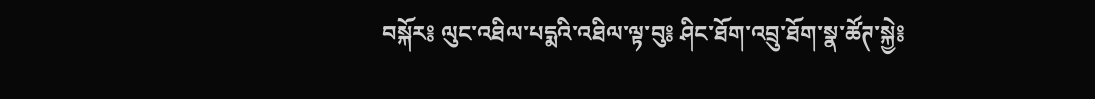བསྐོར༔ ལུང་འཐིལ་པདྨའི་འཐིལ་ལྟ་བུ༔ ཤིང་ཐོག་འབྲུ་ཐོག་སྣ་ཚོཊ་སྐྱེ༔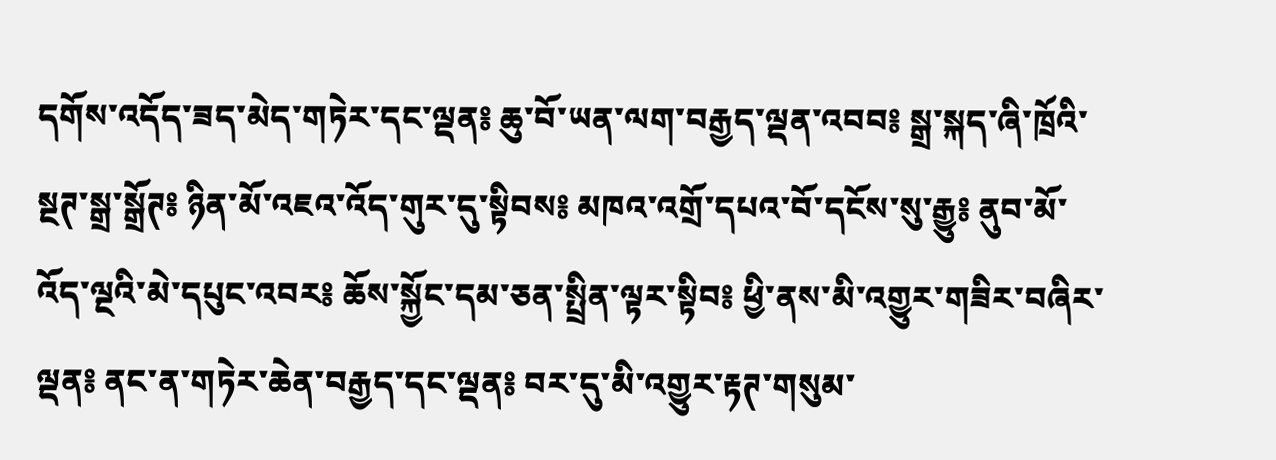དགོས་འདོད་ཟད་མེད་གཏེར་དང་ལྡན༔ ཆུ་བོ་ཡན་ལག་བརྒྱད་ལྡན་འབབ༔ སྒྲ་སྐད་ཞི་ཁྲོའི་སྔཊ་སྒྲ་སྒྲོཊ༔ ཉིན་མོ་འཇའ་འོད་གུར་དུ་སྟིབས༔ མཁའ་འགྲོ་དཔའ་བོ་དངོས་སུ་རྒྱུ༔ ནུབ་མོ་འོད་ལྔའི་མེ་དཔུང་འབར༔ ཆོས་སྐྱོང་དམ་ཅན་སྤྲིན་ལྟར་སྟིབ༔ ཕྱི་ནས་མི་འགྱུར་གཟིར་བཞིར་ལྡན༔ ནང་ན་གཏེར་ཆེན་བརྒྱད་དང་ལྡན༔ བར་དུ་མི་འགྱུར་རྟཊ་གསུམ་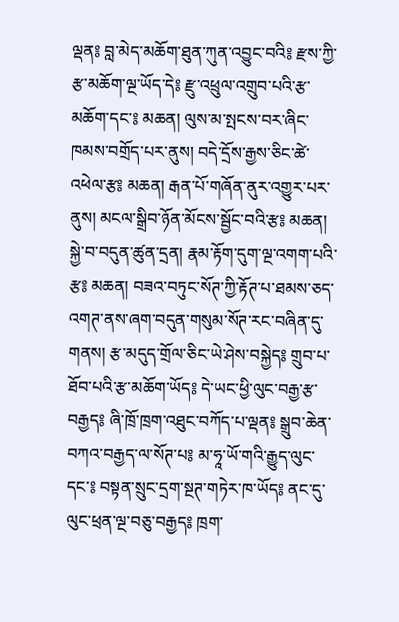ལྡན༔ བླ་མེད་མཆོག་ཐུན་ཀུན་འབྱུང་བའི༔ རྫས་ཀྱི་རྩ་མཆོག་ལྔ་ཡོད་དེ༔ རྫུ་འཕྲུལ་འགྲུབ་པའི་རྩ་མཆོག་དང་༔ མཆན། ལུས་མ་སྤངས་བར་ཞིང་ཁམས་བགྲོད་པར་ནུས། བདེ་དྲོས་རྒྱས་ཅིང་ཚེ་འཕེལ་རྩ༔ མཆན། རྒན་པོ་གཞོན་ནུར་འགྱུར་པར་ནུས། མངལ་སྒྲིབ་ཉོན་མོངས་སྦྱོང་བའི་རྩ༔ མཆན། སྐྱེ་བ་བདུན་ཚུན་དྲན། རྣམ་རྟོག་དུག་ལྔ་འགག་པའི་རྩ༔ མཆན། བཟའ་བཏུང་སོཊ་ཀྱི་རྟོཊ་པ་ཐམས་ཅད་འགཊ་ནས་ཞག་བདུན་གསུམ་སོཊ་རང་བཞིན་དུ་གནས། རྩ་མདུད་གྲོལ་ཅིང་ཡེ་ཤེས་བསྐྱེད༔ གྲུབ་པ་ཐོབ་པའི་རྩ་མཆོག་ཡོད༔ དེ་ཡང་ཕྱི་ལུང་བརྒྱ་རྩ་བརྒྱད༔ ཞི་ཁྲོ་ཁྲག་འཐུང་བཀོད་པ་ལྡན༔ སྒྲུབ་ཆེན་བཀའ་བརྒྱད་ལ་སོཊ་པ༔ མ་ཧཱ་ཡོ་གའི་རྒྱུད་ལུང་དང་༔ བསྟན་སྲུང་དྲག་སྔཊ་གཏེར་ཁ་ཡོད༔ ནང་དུ་ལུང་ཕྲན་ལྔ་བཅུ་བརྒྱད༔ ཁྲག་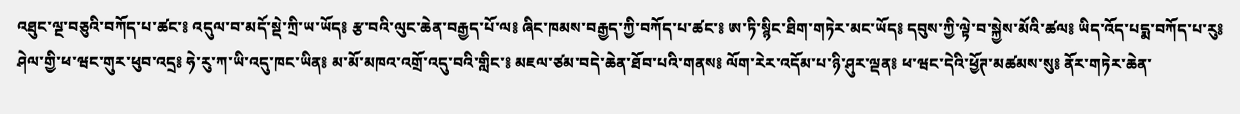འཐུང་ལྔ་བཅུའི་བཀོད་པ་ཚང་༔ འདུལ་བ་མདོ་སྡེ་ཀྲི་ཡ་ཡོད༔ རྩ་བའི་ལུང་ཆེན་བརྒྱད་པོ་ལ༔ ཞིང་ཁམས་བརྒྱད་ཀྱི་བཀོད་པ་ཚང་༔ ཨ་ཏི་སྙིང་ཐིག་གཏེར་མང་ཡོད༔ དབུས་ཀྱི་ལྟེ་བ་སྐྱེས་མོའི་ཚལ༔ ཡིད་འོད་པདྨ་བཀོད་པ་རུ༔ ཤེལ་གྱི་ཕ་ཝང་གུར་ཕུབ་འདྲ༔ ཧེ་རུ་ཀ་ཡི་འདུ་ཁང་ཡིན༔ མ་མོ་མཁའ་འགྲོ་འདུ་བའི་གླིང་༔ མཇལ་ཙམ་བདེ་ཆེན་ཐོབ་པའི་གནས༔ ལོག་རེར་འདོམ་པ་ཉི་ཤུར་ལྡན༔ ཕ་ཝང་དེའི་ཕྱོཊ་མཚམས་སུ༔ ནོར་གཏེར་ཆེན་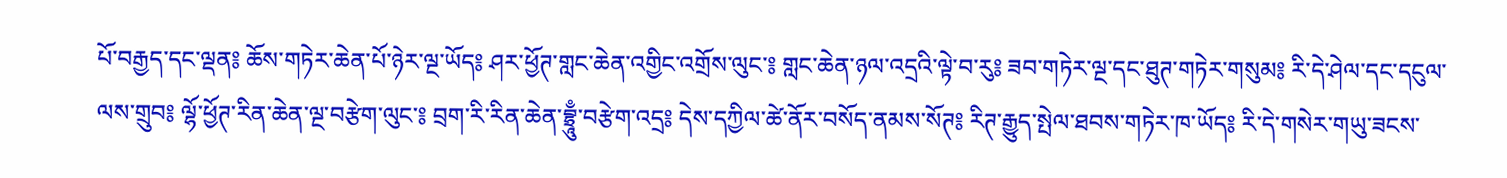པོ་བརྒྱད་དང་ལྡན༔ ཆོས་གཏེར་ཆེན་པོ་ཉེར་ལྔ་ཡོད༔ ཤར་ཕྱོཊ་གླང་ཆེན་འགྱིང་འགྲོས་ལུང་༔ གླང་ཆེན་ཉལ་འདྲའི་ལྟེ་བ་རུ༔ ཟབ་གཏེར་ལྔ་དང་ཐུཊ་གཏེར་གསུམ༔ རི་དེ་ཤེལ་དང་དངུལ་ལས་གྲུབ༔ ལྷོ་ཕྱོཊ་རིན་ཆེན་ལྔ་བརྩེག་ལུང་༔ བྲག་རི་རིན་ཆེན་བྷྲཱུྃ་བརྩེག་འདྲ༔ དེས་དཀྱིལ་ཚེ་ནོར་བསོད་ནམས་སོཊ༔ རིཊ་རྒྱུད་སྤེལ་ཐབས་གཏེར་ཁ་ཡོད༔ རི་དེ་གསེར་གཡུ་ཟངས་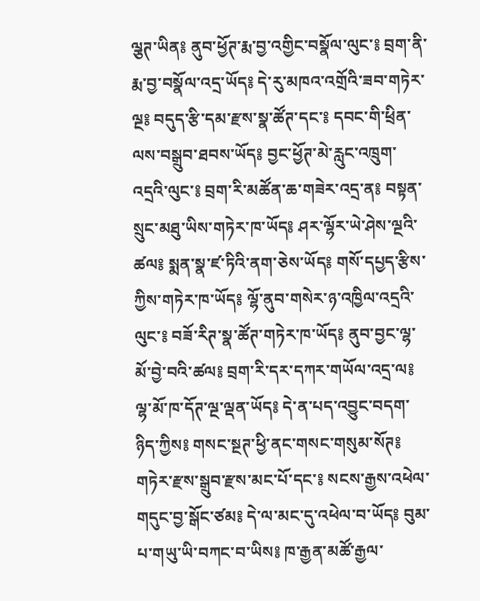ལྕཊ་ཡིན༔ ནུབ་ཕྱོཊ་རྨ་བྱ་འགྱིང་བསྣོལ་ལུང་༔ བྲག་ནི་རྨ་བྱ་བསྣོལ་འདྲ་ཡོད༔ དེ་རུ་མཁའ་འགྲོའི་ཟབ་གཏེར་ལྔ༔ བདུད་རྩི་དམ་རྫས་སྣ་ཚོཊ་དང་༔ དབང་གི་ཕྲིན་ལས་བསྒྲུབ་ཐབས་ཡོད༔ བྱང་ཕྱོཊ་མེ་རླུང་འཁྲུག་འདྲའི་ལུང་༔ བྲག་རི་མཚོན་ཆ་གཟེར་འདྲ་ན༔ བསྟན་སྲུང་མཐུ་ཡིས་གཏེར་ཁ་ཡོད༔ ཤར་ལྷོར་ཡེ་ཤེས་ལྔའི་ཚལ༔ སྨན་སྣ་ཛ་ཏིའི་ནག་ཅེས་ཡོད༔ གསོ་དཔྱད་རྩིས་ཀྱིས་གཏེར་ཁ་ཡོད༔ ལྷོ་ནུབ་གསེར་ཉ་འཁྱིལ་འདྲའི་ལུང་༔ བཟོ་རིཊ་སྣ་ཚོཊ་གཏེར་ཁ་ཡོད༔ ནུབ་བྱང་ལྷ་མོ་བྱེ་བའི་ཚལ༔ བྲག་རི་དར་དཀར་གཡོལ་འདྲ་ལ༔ ལྷ་མོ་ཁ་དོཊ་ལྔ་ལྡན་ཡོད༔ དེ་ན་པད་འབྱུང་བདག་ཉིད་ཀྱིས༔ གསང་སྔཊ་ཕྱི་ནང་གསང་གསུམ་སོཊ༔ གཏེར་རྫས་སྒྲུབ་རྫས་མང་པོ་དང་༔ སངས་རྒྱས་འཕེལ་གདུང་བྱ་སྒོང་ཙམ༔ དེ་ལ་མང་དུ་འཕེལ་བ་ཡོད༔ བུམ་པ་གཡུ་ཡི་བཀང་བ་ཡིས༔ ཁ་རྒྱན་མཚོ་རྒྱལ་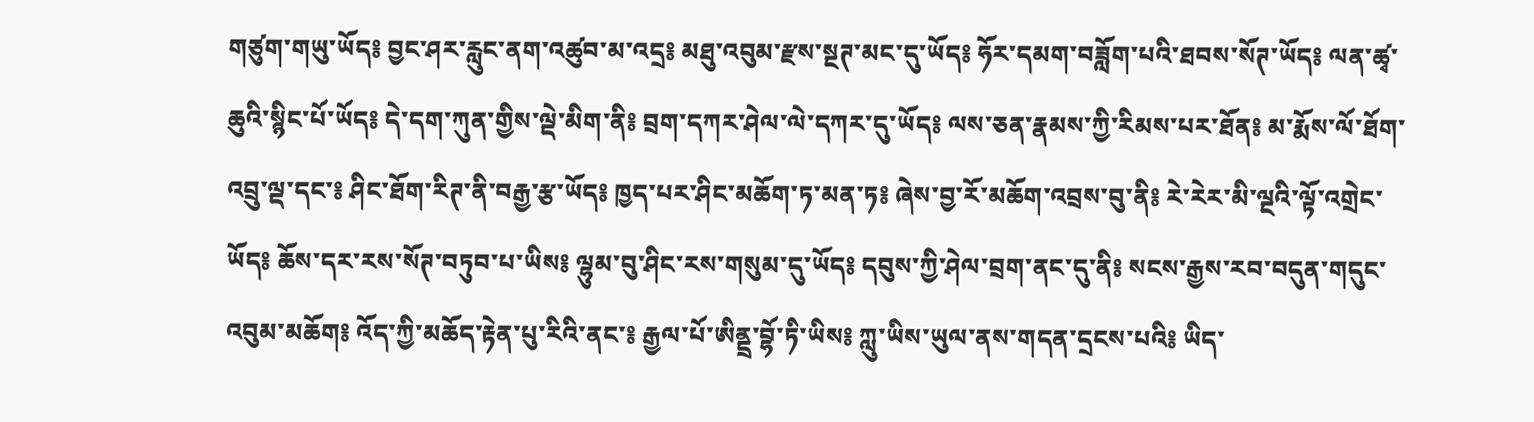གཙུག་གཡུ་ཡོད༔ བྱང་ཤར་རླུང་ནག་འཚུབ་མ་འདྲ༔ མཐུ་འབུམ་རྫས་སྔཊ་མང་དུ་ཡོད༔ ཧོར་དམག་བཟློག་པའི་ཐབས་སོཊ་ཡོད༔ ལན་ཚྭ་ཆུའི་སྙིང་པོ་ཡོད༔ དེ་དག་ཀུན་གྱིས་ལྡེ་མིག་ནི༔ བྲག་དཀར་ཤེལ་ལེ་དཀར་དུ་ཡོད༔ ལས་ཅན་རྣམས་ཀྱི་རིམས་པར་ཐོན༔ མ་རྨོས་ལོ་ཐོག་འབྲུ་ལྡ་དང་༔ ཤིང་ཐོག་རིཊ་ནི་བརྒྱ་རྩ་ཡོད༔ ཁྱད་པར་ཤིང་མཆོག་ཏ་མན་ཏ༔ ཞེས་བྱ་རོ་མཆོག་འབྲས་བུ་ནི༔ རེ་རེར་མི་ལྔའི་ལྟོ་འགྲེང་ཡོད༔ ཆོས་དར་རས་སོཊ་བཏུབ་པ་ཡིས༔ ལྷུམ་བུ་ཤིང་རས་གསུམ་དུ་ཡོད༔ དབུས་ཀྱི་ཤེལ་བྲག་ནང་དུ་ནི༔ སངས་རྒྱས་རབ་བདུན་གདུང་འབུམ་མཆོག༔ འོད་ཀྱི་མཆོད་རྟེན་པུ་རིའི་ནང་༔ རྒྱལ་པོ་ཨིནྡྲ་བྷོ་ཏི་ཡིས༔ ཀླུ་ཡིས་ཡུལ་ནས་གདན་དྲངས་པའི༔ ཡིད་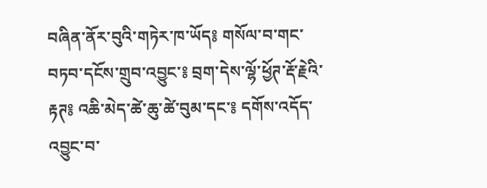བཞིན་ནོར་བུའི་གཏེར་ཁ་ཡོད༔ གསོལ་བ་གང་བཏབ་དངོས་གྲུབ་འབྱུང་༔ བྲག་དེས་ལྷོ་ཕྱོཊ་རྡོ་རྗེའི་རྟཊ༔ འཆི་མེད་ཚེ་ཆུ་ཚེ་བུམ་དང་༔ དགོས་འདོད་འབྱུང་བ་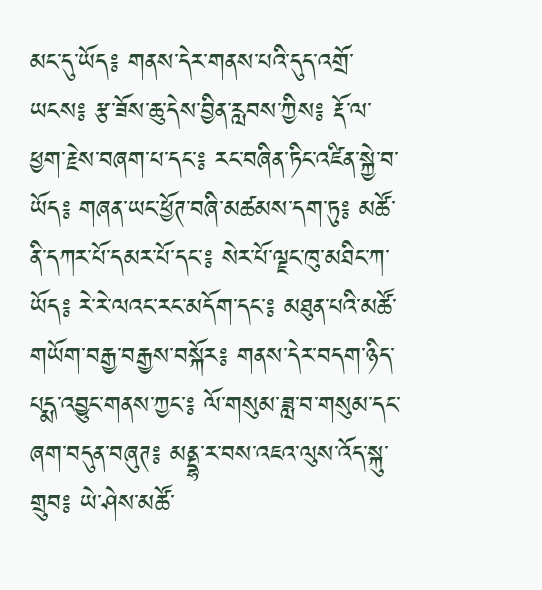མང་དུ་ཡོད༔ གནས་དེར་གནས་པའི་དུད་འགྲོ་ཡངས༔ རྩ་ཟོས་ཆུ་དེས་བྱིན་རླབས་ཀྱིས༔ རྡོ་ལ་ཕྱག་རྗེས་བཞག་པ་དང་༔ རང་བཞིན་ཏིང་འཛིན་སྐྱེ་བ་ཡོད༔ གཞན་ཡང་ཕྱོཊ་བཞི་མཚམས་དག་ཏུ༔ མཚོ་ནི་དཀར་པོ་དམར་པོ་དང་༔ སེར་པོ་ལྗང་ཁུ་མཐིང་ཀ་ཡོད༔ རེ་རེ་ལའང་རང་མདོག་དང་༔ མཐུན་པའི་མཚོ་གཡོག་བརྒྱ་བརྒྱས་བསྐོར༔ གནས་དེར་བདག་ཉིད་པདྨ་འབྱུང་གནས་ཀྱང་༔ ལོ་གསུམ་ཟླ་བ་གསུམ་དང་ཞག་བདུན་བཞུཊ༔ མནྡྷ་ར་བས་འཇའ་ལུས་འོད་སྐུ་གྲུབ༔ ཡེ་ཤེས་མཚོ་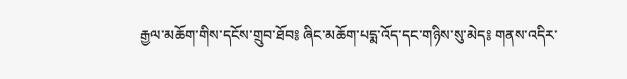རྒྱལ་མཆོག་གིས་དངོས་གྲུབ་ཐོབ༔ ཞིང་མཆོག་པདྨ་འོད་དང་གཉིས་སུ་མེད༔ གནས་འདིར་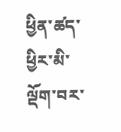ཕྱིན་ཚད་ཕྱིར་མི་ལྡོག་བར་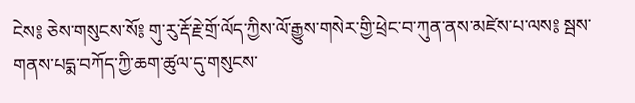ངེས༔ ཅེས་གསུངས་སོ༔ གུ་རུ་རྡོ་རྗེ་གྲོ་ལོད་ཀྱིས་ལོ་རྒྱུས་གསེར་གྱི་ཕྲེང་བ་ཀུན་ནས་མཛེས་པ་ལས༔ སྦས་གནས་པདྨ་བཀོད་ཀྱི་ཆག་ཚུལ་དུ་གསུངས་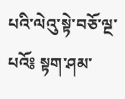པའི་ལེའུ་སྟེ་བཅོ་ལྔ་པའོ༔ སྟག་ཤམ་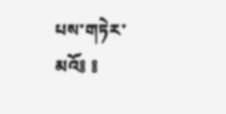པས་གཏེར་མའོ༔ ༔